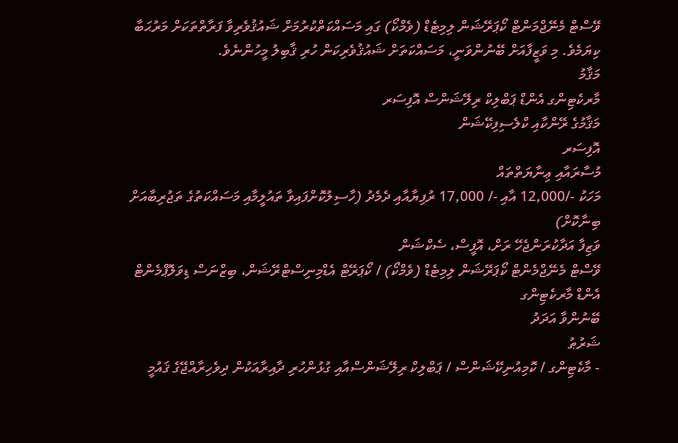ވޭސްޓް މެނޭޖްމަންޓް ކޯޕަރޭޝަން ލިމިޓެޑް (ވެމްކޯ) ގައި މަސައްކަތްކުރުމަށް ޝައުޤުވެރިވާ ފަރާތްތަކަށް މަރުޙަބާ ކިޔަމެވެ. މި ވަޒީފާއަށް ބޭނުންވަނީ، މަސައްކަތަށް ޝައުޤުވެރިކަން ހުރި ޤާބިލު މީހުންނެވެ.
މަޤާމު
މާރކެޓިންގ އެންޑް ޕަބްލިކް ރިލޭޝަންސް އޮފިސަރ
މަޤާމުގެ ރޭންކާއި ކްލެސިފިކޭޝަން
އޮފިސަރ
މުސާރައާއި ޢިނާޔަތްތައް
މަހަކު -/12,000 އާއި -/ 17,000 ރުފިޔާއާއި ދެމެދު (ހާސިލުކޮށްފައިވާ ތައުލީމާއި މަސައްކަތުގެ ތަޖުރިބާއަށް ބިނާކޮށް)
ވަޒިފާ އަދާކުރަންޖެހޭ ރަށް، އޮފީސް، ސެކްޝަން
ވޭސްޓް މެނޭޖްމެންޓް ކޯޕަރޭޝަން ލިމިޓެޑް (ވެމްކޯ) / ކޯޕަރޭޓް އެޑްމިނިސްޓްރޭޝަން، ބިޒްނަސް ޑިވަލޮޕްމެންޓް އެންޑް މާރކެޓިންގ
ބޭނުންވާ އަދަދު
ޝަރުޠު
- މާކެޓިންގ / ކޮމިއުނިކޭޝަންސް / ޕަބްލިކް ރިލޭޝަންސްއާއި ގުޅުންހުރި ދާއިރާއަކުން ދިވެހިރާއްޖޭގެ ޤައުމީ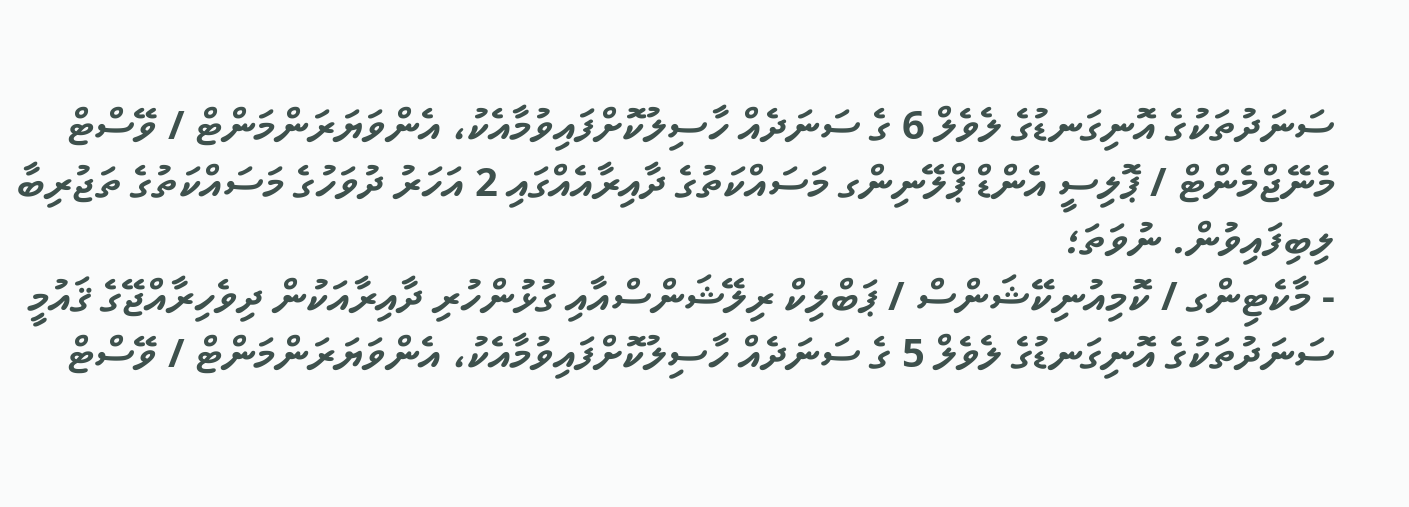ސަނަދުތަކުގެ އޮނިގަނޑުގެ ލެވެލް 6 ގެ ސަނަދެއް ހާސިލުކޮށްފައިވުމާއެކު، އެންވަޔަރަންމަންޓް / ވޭސްޓް މެނޭޖްމެންޓް / ޕޮލިސީ އެންޑް ޕްލޭނިންގ މަސައްކަތުގެ ދާއިރާއެއްގައި 2 އަހަރު ދުވަހުގެ މަސައްކަތުގެ ތަޖުރިބާ ލިބިފައިވުން. ނުވަތަ؛
- މާކެޓިންގ / ކޮމިއުނިކޭޝަންސް / ޕަބްލިކް ރިލޭޝަންސްއާއި ގުޅުންހުރި ދާއިރާއަކުން ދިވެހިރާއްޖޭގެ ޤައުމީ ސަނަދުތަކުގެ އޮނިގަނޑުގެ ލެވެލް 5 ގެ ސަނަދެއް ހާސިލުކޮށްފައިވުމާއެކު، އެންވަޔަރަންމަންޓް / ވޭސްޓް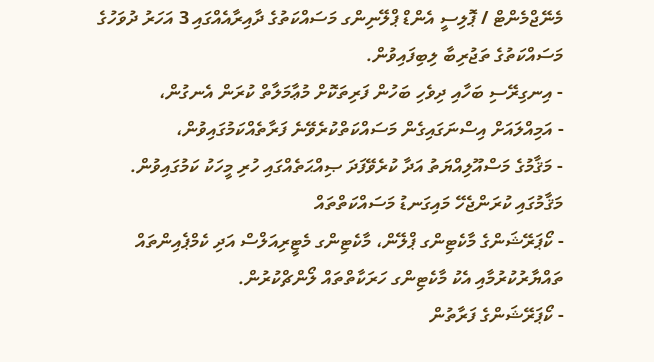މެނޭޖްމެންޓް / ޕޮލިސީ އެންޑް ޕްލޭނިންގ މަސައްކަތުގެ ދާއިރާއެއްގައި 3 އަހަރު ދުވަހުގެ މަސައްކަތުގެ ތަޖުރިބާ ލިބިފައިވުން.
- އިނގިރޭސި ބަހާއި ދިވެހި ބަހުން ފަރިތަކޮށް މުޢާމަލާތް ކުރަން އެނގުން،
- އަމިއްލައަށް އިސްނަގައިގެން މަސައްކަތްކުރެވޭނެ ފަރާތެއްކަމުގައިވުން،
- މަޤާމުގެ މަސްއޫލިއްޔަތު އަދާ ކުރެވޭފަދަ ޞިއްޙަތެއްގައި ހުރި މީހަކު ކަމުގައިވުން.
މަޤާމުގައި ކުރަންޖެހޭ މައިގަނޑު މަސައްކަތްތައް
- ކޯޕަރޭޝަންގެ މާކެޓިންގ ޕްލޭން، މާކެޓިންގ މެޓީރިއަލްސް އަދި ކެމްޕެއިންތައް ތައްޔާރުކުރުމާއި އެކު މާކެޓިންގ ހަރަކާތްތައް ލޯންޗްކުރުން.
- ކޯޕަރޭޝަންގެ ފަރާތުން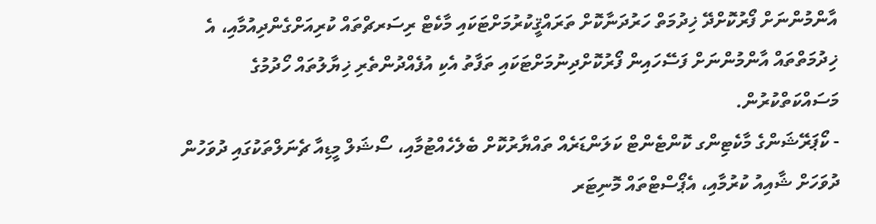އާންމުންނަށް ފޯރުކޮށްދޭ ޚިދުމަތް ހަރުދަނާކޮށް ތަރައްޤީކުރުމަށްޓަކައި މާކެޓް ރިސަރޗްތައް ކުރިއަށްގެންދިއުމާއި، އެ ޚިދުމަތްތައް އާންމުންނަށް ފަސޭހައިން ފޯރުކޮށްދިނުމަށްޓަކައި ތަފާތު އެކި އުފެއްދުންތެރި ޚިޔާލުތައް ހޯދުމުގެ މަސައްކަތްކުރުން.
- ކޯޕަރޭޝަންގެ މާކެޓިންގ ކޮންޓެންޓް ކަލަންޑަރެއް ތައްޔާރުކޮށް ބެލެހެއްޓުމާއި، ސޯޝަލް މީޑިއާ ޗެނަލްތަކުގައި ދުވަހުން ދުވަހަށް ޝާއިއު ކުރުމާއި، އެޕޯސްޓްތައް މޮނިޓަރ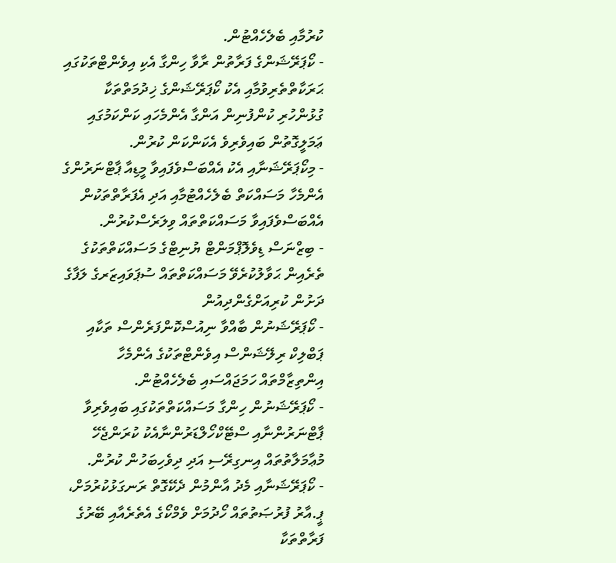ކުރުމާއި ބެލެހެއްޓުން.
- ކޯޕަރޭޝަންގެ ފަރާތުން ރާވާ ހިންގާ އެކި އިވެންޓްތަކުގައި ޙަރަކާތްތެރިވުމާއި އެކު ކޯޕަރޭޝަންގެ ޚިދުމަތްތަކާ ގުޅުންހުރި ކުންފުނިން އަންގާ އެންމެހައި ކަންކަމުގައި ޢަމަލީގޮތުން ބައިވެރިވެ އެކަންކަން ކުރުން.
- މިކޯޕަރޭޝަނާއި އެކު އެއްބަސްވެފައިވާ މީޑިއާ ޕާޓްނަރުންގެ އެންމެހާ މަސައްކަތް ބެލެހެއްޓުމާއި އަދި އެފަރާތްތަކުން އެއްބަސްވެފައިވާ މަސައްކަތްތައް ވިލަރެސްކުރުން.
- ބިޒްނަސް ޑިވެލޮޕްމަންޓް ޔުނިޓްގެ މަސައްކަތްތަކުގެ ތެރެއިން ޙަވާލުކުރެވޭ މަސައްކަތްތައް ސުޕަވައިޒަރގެ ލަފާގެ ދަށުން ކުރިއަށްގެންދިއުން
- ކޯޕަރޭޝަނުން ބާއްވާ ނިއުސްކޮންފަރެންސް ތަކާއި ޕަބްލިކް ރިލޭޝަންސް އިވެންޓްތަކުގެ އެންމެހާ އިންތިޒާމްތައް ހަމަޖައްސައި ބެލެހެއްޓުން.
- ކޯޕަރޭޝަނުން ހިންގާ މަސައްކަތްތަކުގައި ބައިވެރިވާ ޕާޓްނަރުންނާއި ސްޓޭކްހޯލްޑަރުންނާއެކު ކުރަންޖެހޭ މުޢާމަލާތުތައް އިނގިރޭސި އަދި ދިވެހިބަހުން ކުރުން.
- ކޯޕަރޭޝަނާއި މެދު އާންމުން ދެކޭގޮތް ރަނގަޅުކުރުމަށް، ޕީ.އާރު ފުރުޞަތުތައް ހޯދުމަށް ވެމްކޯގެ އެތެރެއާއި ބޭރުގެ ފަރާތްތަކާ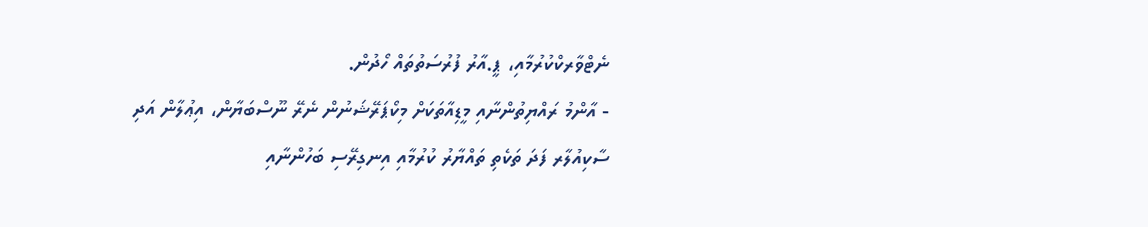ނެޓްވާރކްކުރުމާއި، ޕީ.އާރު ފުރުސަތުތައް ހޯދުން.
- އާންމު ރައްޔިތުންނާއި މީޑިއާތަކަށް މިކޯޕަރޭޝަނުން ނެރޭ ނޫސްބަޔާން، އިޢުލާން އަދި ސާކިއުލާރ ފަދަ ތަކެތި ތައްޔާރު ކުރުމާއި އިނގިރޭސި ބަހުންނާއި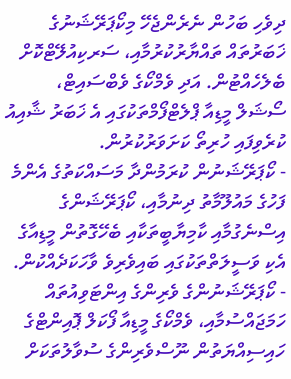ދިވެހި ބަހުން ނެރެންޖެހޭ މިކޯޕަރޭޝަނުގެ ޚަބަރުތައް ތައްޔާރުކުރުމާއި، ސަރކިއުލޭޓްކޮށް ބެލެހެއްޓުން. އަދި ވެމްކޯގެ ވެބްސައިޓް، ސޯޝަލް މީޑިއާ ޕްލެޓްފޯމްތަކުގައި އެ ޚަބަރު ޝާއިއު ކުރެވިފައި ހުރިތޯ ކަށަވަރުކުރުން.
- ކޯޕަރޭޝަނުން ކުރަމުންދާ މަސައްކަތުގެ އެންމެ ފަހުގެ މައުލޫމާތު ދިނުމާއި، ކޯޕަރޭޝަންގެ އިސްނެގުމާއި ކާމިޔާބީތަކާއި ބެހޭގޮތުން މީޑިއާގެ އެކި ވަސީލަތްތަކުގައި ބައިވެރިވެ ވާހަކަދެއްކުން.
- ކޯޕަރޭޝަނުންގެ ވެރިންގެ އިންޓަވިއުތައް ހަމަޖައްސުމާއި، ވެމްކޯގެ މީޑިއާ ފޯކަލް ޕޮއިންޓްގެ ހައިސިއްޔަތުން ނޫސްވެރިންގެ ސުވާލުތަކަށް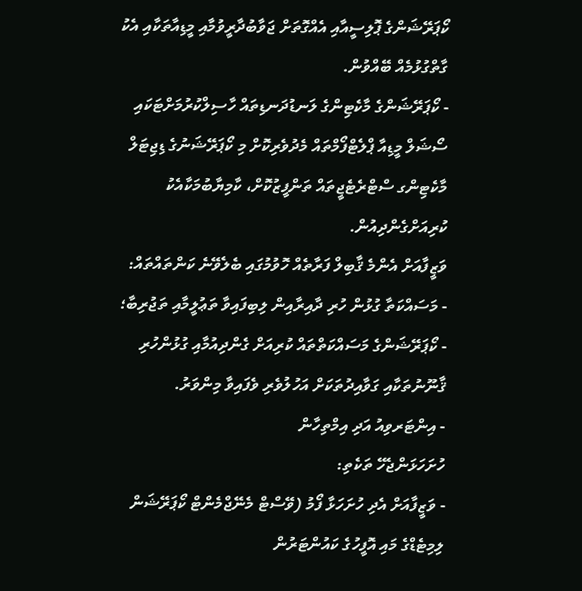ކޯޕަރޭޝަންގެ ޕޮލިސީއާއި އެއްގޮތަށް ޖަވާބުދާރީވުމާއި މީޑިއާތަކާއި އެކު ގާތްގުޅުމެއް ބޭއްވުން.
- ކޯޕަރޭޝަންގެ މާކެޓިންގެ ލަނޑުދަނޑިތައް ހާސިލްކުރުމަށްޓަކައި ސޯޝަލް މީޑިއާ ޕްލެޓްފޯމްތައް މެދުވެރިކޮށް މި ކޯޕަރޭޝަނުގެ ޑިޖިޓަލް މާކެޓިންގ ސްޓްރެޓެޖީތައް ތަންފީޒުކޮށް، ކާމިޔާބުމަކާއެކު ކުރިއަށްގެންދިއުން.
ވަޒީފާއަށް އެންމެ ޤާބިލް ފަރާތެއް ހޮވުމުގައި ބެލެވޭނެ ކަންތައްތައް:
- މަސައްކަތާ ގުޅުން ހުރި ދާއިރާއިން ލިބިފައިވާ ތަޢުލީމާއި ތަޖުރިބާ؛
- ކޯޕަރޭޝަންގެ މަސައްކަތްތައް ކުރިއަށް ގެންދިއުމާއި ގުޅުންހުރި ޤާނޫނުތަކާއި ގަވާއިދުތަކަށް އަހުލުވެރި ވެފައިވާ މިންވަރު.
- އިންޓަރވިއު އަދި އިމްތިހާން
ހުށަހަޅަންޖެހޭ ތަކެތި:
- ވަޒީފާއަށް އެދި ހުށަހަޅާ ފޯމު (ވޭސްޓް މެނޭޖްމެންޓް ކޯޕަރޭޝަން ލިމިޓެޑްގެ މައި އޮފީހުގެ ކައުންޓަރުން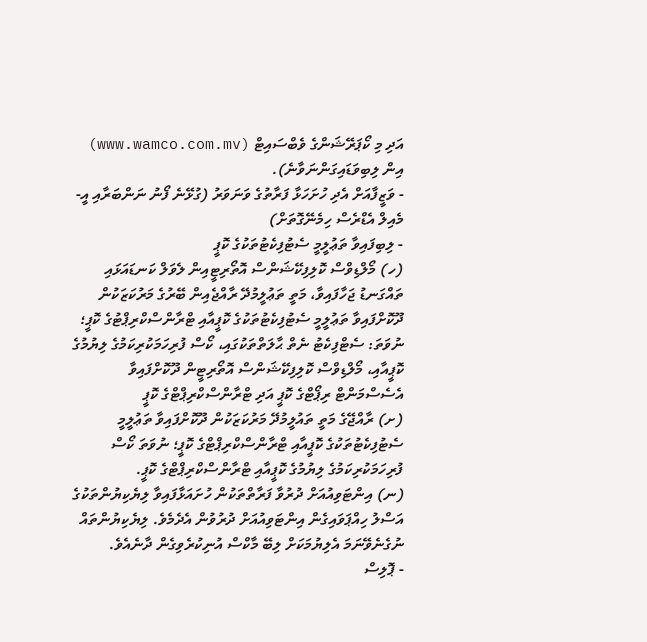އަދި މި ކޯޕަރޭޝަންގެ ވެބްސައިޓް (www.wamco.com.mv) އިން ލިބިވަޑައިގަންނަވާނެ).
- ވަޒީފާއަށް އެދި ހުށަހަޅާ ފަރާތުގެ ވަނަވަރު (ގުޅޭނެ ފޯނު ނަންބަރާއި އީ-މެއިލް އެޑްރެސް ހިމެނޭގޮތަށް)
- ލިބިފައިވާ ތަޢުލީމީ ސެޓުފިކެޓުތަކުގެ ކޮޕީ
(ހ) މޯލްޑިވްސް ކޮލިފިކޭޝަންސް އޮތޯރިޓީއިން ލެވަލް ކަނޑައަޅައި ތައްގަނޑު ޖަހާފައިވާ، މަތީ ތަޢުލީމުދޭ ރާއްޖެއިން ބޭރުގެ މަރުކަޒަކުން ދޫކޮށްފައިވާ ތަޢުލީމީ ސެޓުފިކެޓުތަކުގެ ކޮޕީއާއި ޓްރާންސްކްރިޕްޓުގެ ކޮޕީ؛ ނުވަތަ: ސެޓްފިކެޓު ނެތް ޙާލަތްތަކުގައި، ކޯސް ފުރިހަމަކުރިކަމުގެ ލިޔުމުގެ ކޮޕީއާއި، މޯލްޑިވްސް ކޮލިފިކޭޝަންސް އޮތޯރިޓީން ދޫކޮށްފައިވާ އެސެސްމަންޓް ރިޕޯޓްގެ ކޮޕީ އަދި ޓްރާންސްކްރިޕްޓްގެ ކޮޕީ
(ށ) ރާއްޖޭގެ މަތީ ތައުލީމުދޭ މަރުކަޒަކުން ދޫކޮށްފައިވާ ތަޢުލީމީ ސެޓުފިކެޓުތަކުގެ ކޮޕީއާއި ޓްރާންސްކްރިޕްޓްގެ ކޮޕީ؛ ނުވަތަ ކޯސް ފުރިހަމަކުރިކަމުގެ ލިޔުމުގެ ކޮޕީއާއި ޓްރާންސްކްރިޕްޓްގެ ކޮޕީ.
(ނ) އިންޓަވިއުއަށް ދުރުވާ ފަރާތްތަކުން ހުށައަޅާފައިވާ ލިޔެކިޔުންތަކުގެ އަސްލު ހިއްޕަވައިގެން އިންޓަވިއުއަށް ދުރުވުން އެދެމެވެ. ލިޔެކިޔުންތައް ނުގެނެވޭނަމަ އެލިޔުމަކަށް ލިބޭ މާކްސް އުނިކުރެވިގެން ދާނެއެވެ.
- ޕޮލިސް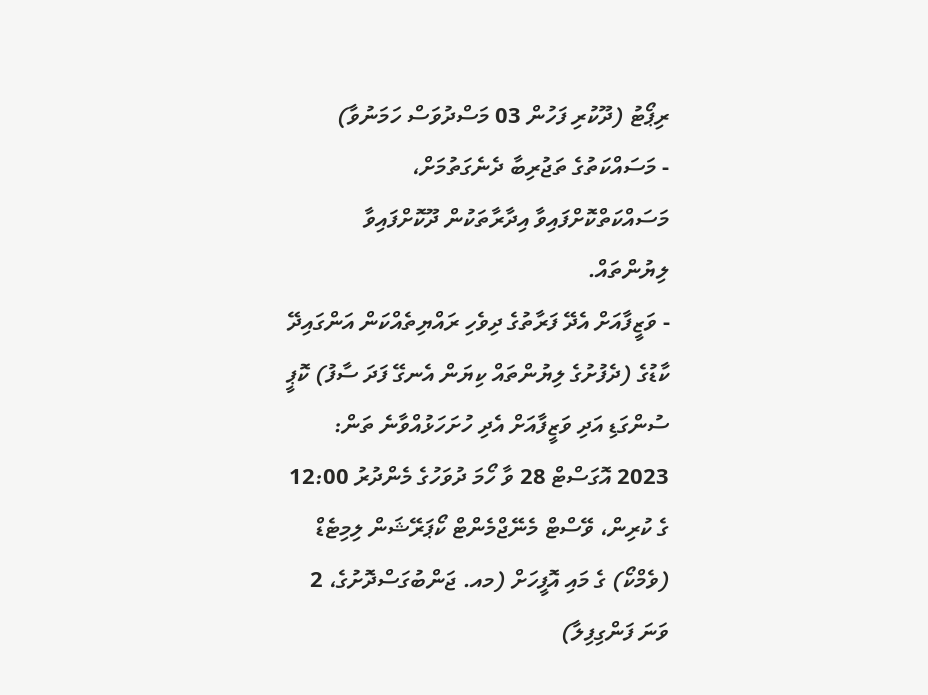ރިޕޯޓު (ދޫކުރި ފަހުން 03 މަސްދުވަސް ހަމަނުވާ)
- މަސައްކަތުގެ ތަޖުރިބާ ދެނެގަތުމަށް، މަސައްކަތްކޮށްފައިވާ އިދާރާތަކުން ދޫކޮށްފައިވާ ލިޔުންތައް.
- ވަޒީފާއަށް އެދޭ ފަރާތުގެ ދިވެހި ރައްޔިތެއްކަން އަންގައިދޭ ކާޑުގެ (ދެފުށުގެ ލިޔުންތައް ކިޔަން އެނގޭ ފަދަ ސާފު) ކޮޕީ
ސުންގަޑި އަދި ވަޒީފާއަށް އެދި ހުށަހަޅުއްވާނެ ތަން:
2023 އޮގަސްޓް 28 ވާ ހޯމަ ދުވަހުގެ މެންދުރު 12:00 ގެ ކުރިން، ވޭސްޓް މެނޭޖްމެންޓް ކޯޕަރޭޝަން ލިމިޓެޑް (ވެމްކޯ) ގެ މައި އޮފީހަށް (މއ. ޖަންބުގަސްދޮށުގެ، 2 ވަނަ ފަންގިފިލާ)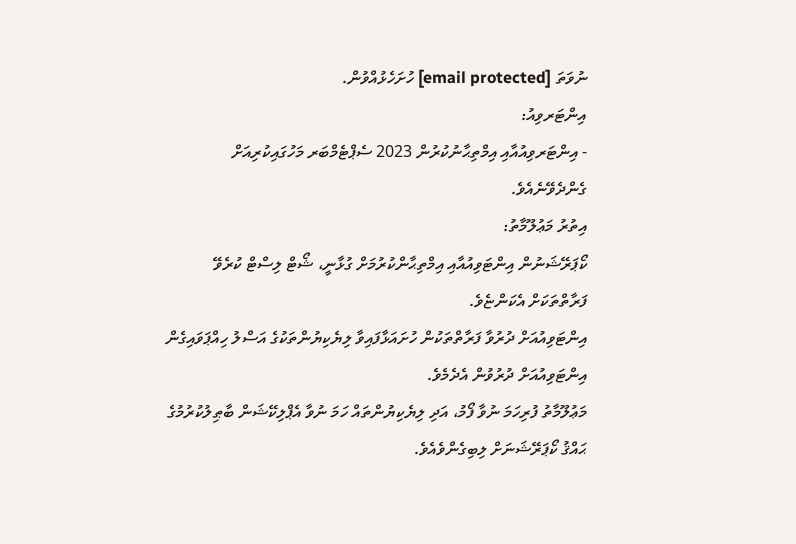ނުވަތަ [email protected] ހުށަހެޅުއްވުން.
އިންޓަރވިއު:
- އިންޓަރވިއުއާއި އިމްތިޙާނުކުރުން 2023 ސެޕްޓެމްބަރ މަހުގައިކުރިއަށް ގެންދެވޭނެއެވެ.
އިތުރު މަޢުލޫމާތު:
ކޯޕަރޭޝަނުން އިންޓަވިއުއާއި އިމްތިޙާންކުރުމަށް ގުޅާނީ، ޝޯޓް ލިސްޓް ކުރެވޭ ފަރާތްތަކަށް އެކަންޏެވެ.
އިންޓަވިއުއަށް ދުރުވާ ފަރާތްތަކުން ހުށައަޅާފައިވާ ލިޔެކިޔުންތަކުގެ އަސްލު ހިއްޕަވައިގެން އިންޓަވިއުއަށް ދުރުވުން އެދެމެވެ.
މަޢުލޫމާތު ފުރިހަމަ ނުވާ ފޯމު، އަދި ލިޔެކިޔުންތައް ހަމަ ނުވާ އެޕްލިކޭޝަން ބާޠިލުކުރުމުގެ ޙައްޤު ކޯޕަރޭޝަނަށް ލިބިގެންވެއެވެ.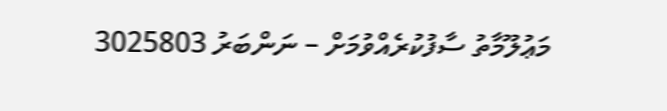މަޢުލޫމާތު ސާފުކުރެއްވުމަށް – ނަންބަރު 3025803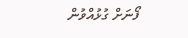ފޯނަށް ގުޅުއްވުން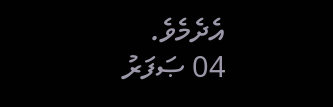އެދެމެވެ.
04 ޞަފަރު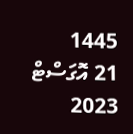1445
21 އޮގަސްޓް 2023